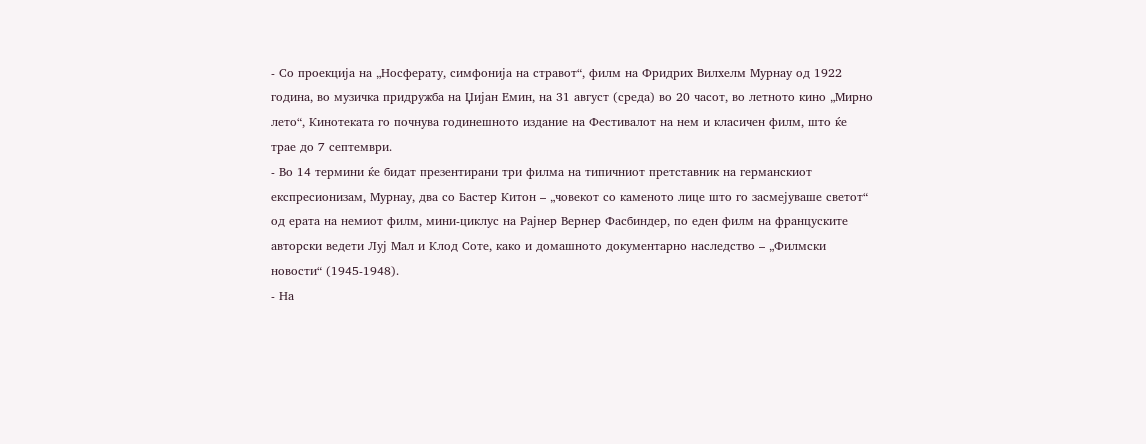- Со проекција на „Носферату, симфонија на стравот“, филм на Фридрих Вилхелм Мурнау од 1922 година, во музичка придружба на Џијан Емин, на 31 август (среда) во 20 часот, во летното кино „Мирно лето“, Кинотеката го почнува годинешното издание на Фестивалот на нем и класичен филм, што ќе трае до 7 септември.
- Во 14 термини ќе бидат презентирани три филма на типичниот претставник на германскиот експресионизам, Мурнау, два со Бастер Китон – „човекот со каменото лице што го засмејуваше светот“ од ерата на немиот филм, мини-циклус на Рајнер Вернер Фасбиндер, по еден филм на француските авторски ведети Луј Мал и Клод Соте, како и домашното документарно наследство – „Филмски новости“ (1945-1948).
- На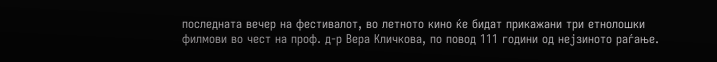последната вечер на фестивалот, во летното кино ќе бидат прикажани три етнолошки филмови во чест на проф. д-р Вера Кличкова, по повод 111 години од нејзиното раѓање.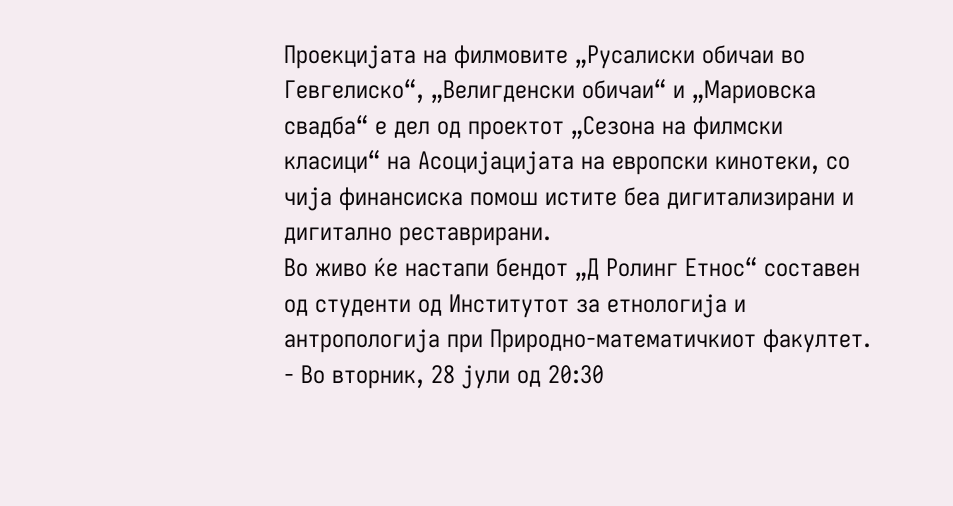Проекцијата на филмовите „Русалиски обичаи во Гевгелиско“, „Велигденски обичаи“ и „Мариовска свадба“ е дел од проектот „Сезона на филмски класици“ на Асоцијацијата на европски кинотеки, со чија финансиска помош истите беа дигитализирани и дигитално реставрирани.
Во живо ќе настапи бендот „Д Ролинг Етнос“ составен од студенти од Институтот за етнологија и антропологија при Природно-математичкиот факултет.
- Во вторник, 28 јули од 20:30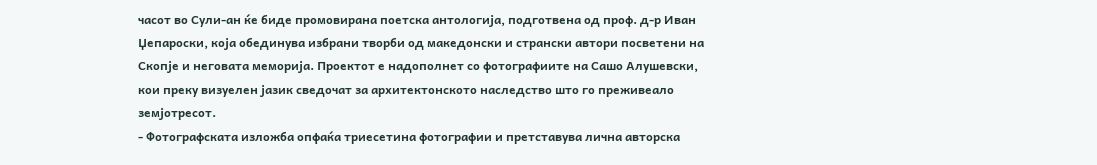часот во Сули-ан ќе биде промовирана поетска антологиja, подготвена од проф. д-р Иван Џепароски, која обединува избрани творби од македонски и странски автори посветени на Скопje и неговата мемориja. Проектот е надополнет со фотографиите на Сашо Алушевски, кои преку визуелен jaзик сведочат за архитектонското наследство што го преживeaло земјотресот.
- Фотографската изложба опфаќа триесетина фотографии и претставува лична авторска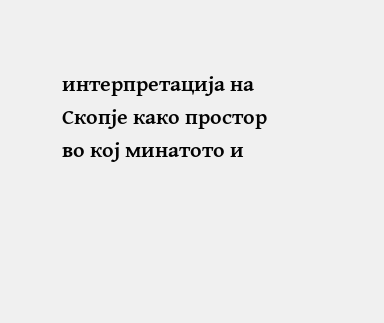интерпретациja на Скопje како простор во кој минатото и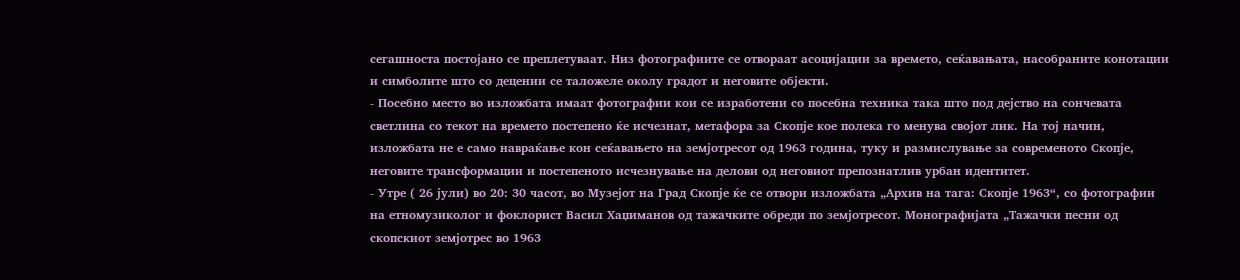сегашноста постоjaно се преплетуваат. Низ фотографиите се отвораат асоциjaции за времето, сеќавањaта, насобраните конотации и симболите што со децении се таложеле околу градот и неговите обjeкти.
- Посебно место во изложбата имаат фотографии кои се изработени со посебна техника така што под дejство на сончевата светлина со текот на времето постепено ќе исчезнат, метафора за Скопje кое полека го менува своjот лик. На тоj начин, изложбата не е само навраќање кон сеќавањето на земјотресот од 1963 година, туку и размислување за современото Скопje, неговите трансформации и постепеното исчезнувањe на делови од неговиот препознатлив урбан идентитет.
- Утре ( 26 јули) во 20: 30 часот, во Музејот на Град Скопје ќе се отвори изложбата „Архив на тага: Скопје 1963“, со фотографии на етномузиколог и фоклорист Васил Хаџиманов од тажачките обреди по земјотресот. Монографијата „Тажачки песни од скопскиот земјотрес во 1963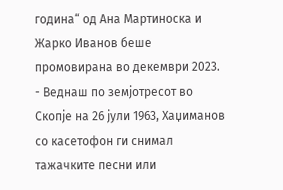година“ од Ана Мартиноска и Жарко Иванов беше промовирана во декември 2023.
- Веднаш по земјотресот во Скопје на 26 јули 1963, Хаџиманов со касетофон ги снимал тажачките песни или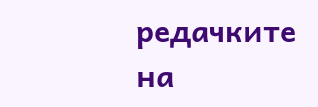редачките на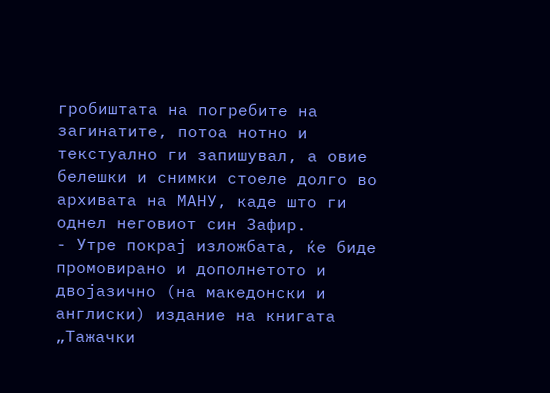гробиштата на погребите на загинатите, потоа нотно и текстуално ги запишувал, а овие белешки и снимки стоеле долго во архивата на МАНУ, каде што ги однел неговиот син Зафир.
- Утре покрај изложбата, ќе биде промовирано и дополнетото и двојазично (на македонски и англиски) издание на книгата „Тажачки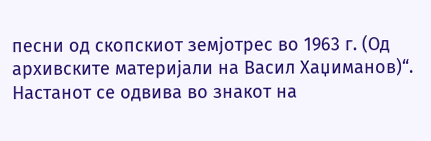песни од скопскиот земјотрес во 1963 г. (Од архивските материјали на Васил Хаџиманов)“. Настанот се одвива во знакот на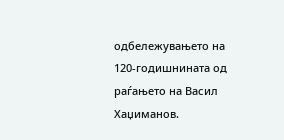одбележувањето на 120-годишнината од раѓањето на Васил Хаџиманов.